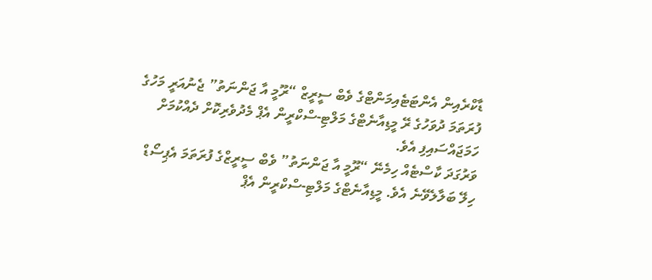ޑާކްރެއިން އެންޓަޓެއިމަންޓްގެ ވެބް ސީރީޒް “ރޫމީ އާ ޖަންނަތު” ޖެނުއަރީ މަހުގެ ފުރަތަމަ ދުވަހުގެ ރޭ މީޑިއާނެޓްގެ މަލްޓި-ސްކްރީން އެޕް މެދުވެރިކޮށް ދެއްކުމަށް ހަމަޖައްސައިފި އެވެ.
ވަރުގަދަ ކާސްޓެއް ހިމެނޭ “ރޫމީ އާ ޖަންނަތު” ވެބް ސީރީޒްގެ ފުރަތަމަ އެޕިސޯޑް ހިލޭ ބަލާލެވޭނެ އެވެ. މީޑިއާނެޓްގެ މަލްޓި-ސްކްރީން އެޕް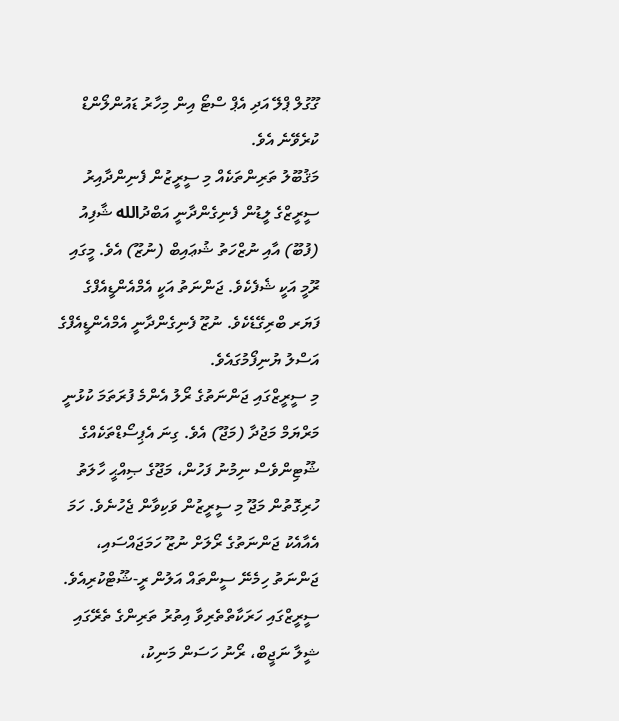ގޫގުލް ޕްލޭ އަދި އެޕް ސްޓޯ އިން މިހާރު ޑައުންލޯންޑް ކުރެވޭނެ އެވެ.
މަޤުބޫލު ތަރިންތަކެއް މި ސީރީޒުން ފެނިންދާއިރު ސީރީޒްގެ ލީޑުން ފެނިގެންދާނީ އަބްދުالله ޝާފިއު (ފުބޫ) އާއި ނުޒްހަތު ޝުޢައިބް (ނުޒޫ) އެވެ. މީގައި ރޫމީ އަކީ ޝެފެކެވެ. ޖަންނަތު އަކީ އެމްއެންޑީއެފްގެ ފަޔަރ ބްރިގޭޑެކެވެ. ނުޒޫ ފެނިގެންދާނީ އެމްއެންޑީއެފްގެ އަސްލު ޔުނިފޯމުގައެވެ.
މި ސީރީޒްގައި ޖަންނަތުގެ ރޯލު އެންމެ ފުރަތަމަ ކުޅުނީ މަރްޔަމް މަޖުދާ (މަޖޫ) އެވެ. ގިނަ އެޕިސޯޑްތަކެއްގެ ޝޫޓިންވެސް ނިމުނު ފަހުން، މަޖޫގެ ޞިއްޙީ ހާލަތު ހުރިގޮތުން މަޖޫ މި ސީރީޒުން ވަކިވާން ޖެހުނެވެ. ހަމަ އެއާއެކު ޖަންނަތުގެ ރޯލަށް ނުޒޫ ހަމަޖައްސައި، ޖަންނަތު ހިމެނޭ ސީންތައް އަލުން ރީ-ޝޫޓްކުރިއެވެ.
ސީރީޒްގައި ހަރަކާތްތެރިވާ އިތުރު ތަރިންގެ ތެރޭގައި ޝީލާ ނަޖީބް، ރޯނު ހަސަން މަނިކު،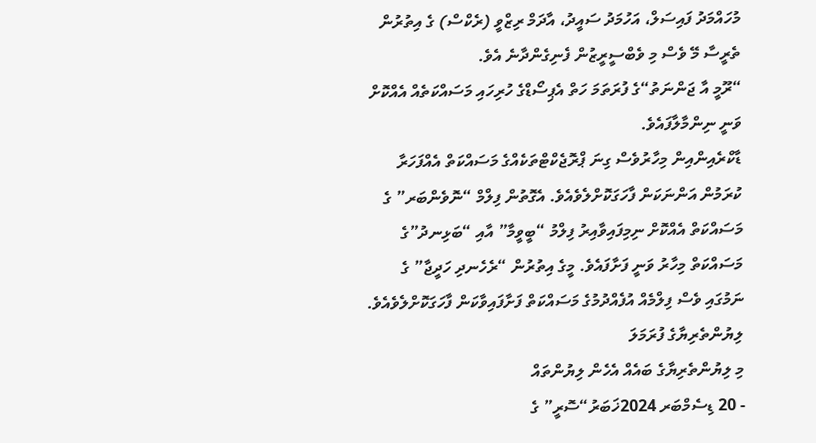މުހައްމަދު ފައިސަލް، އަހުމަދު ސައީދު، އާދަމް ރިޒްވީ (ރެކްސް) ގެ އިތުރުން ތެރީސާ މޭ ވެސް މި ވެބްސީރީޒުން ފެނިގެންދާނެ އެވެ.
“ރޫމީ އާ ޖަންނަތު“ގެ ފުރަތަމަ ހަތް އެޕިސޯޑްގެ ހުރިހައި މަސައްކަތެއް އެއްކޮށް ވަނީ ނިންމާލާފައެވެ.
ޑާކްރެއިންއިން މިހާރުވެސް ގިނަ ޕްރޮޖެކްޓްތަކެއްގެ މަސައްކަތް އެއްފަހަރާ ކުރަމުން އަންނަކަން ފާހަގަކޮށްލެވެއެވެ. އެގޮތުން ފިލްމް “ނޮވެންބަރ” ގެ މަސައްކަތް އެއްކޮށް ނިމިފައިވާއިރު ފިލްމު “ބީވީމާ” އާއި “ބަޅިނދު”ގެ މަސައްކަތް މިހާރު ވަނީ ފަށާފައެވެ. މީގެ އިތުރުން “ރެހެނދި ހަދީޖާ” ގެ ނަމުގައި ވެސް ފިލްމެއް އުފެއްދުމުގެ މަސައްކަތް ފަށާފައިވާކަން ފާހަގަކޮށްލެވެއެވެ.
ލިޔުންތެރިޔާގެ ފުރަމަލަ
މި ލިޔުންތެރިޔާގެ ބައެއް އެހެން ލިޔުންތައް
- 20 ޑިސެމްބަރ 2024ޚަބަރު“ސޮރީ” ގެ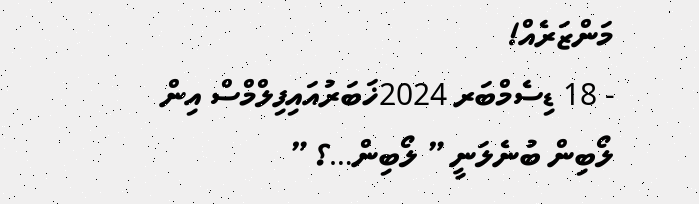މަންޒަރެއް!
- 18 ޑިސެމްބަރ 2024ޚަބަރުއައިފިލްމްސް އިން ލޯބިން ބުނެލަނީ ” ލޯބިން…؟ ”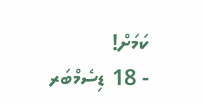ކަމަށް!
- 18 ޑިސެމްބަރ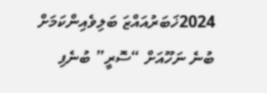2024ޚަބަރުއައްޒަ ބަލިވެއިންކަމަށް ބުނެ ނަހޫއަށް “ސޮރީ” ބުނެފި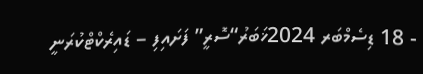- 18 ޑިސެމްބަރ 2024ޚަބަރު“ސޮރީ” ފަށައިފި – ޑައިރެކްޓްކުރަނީ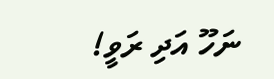ނަހޫ އަދި ރަވީ!